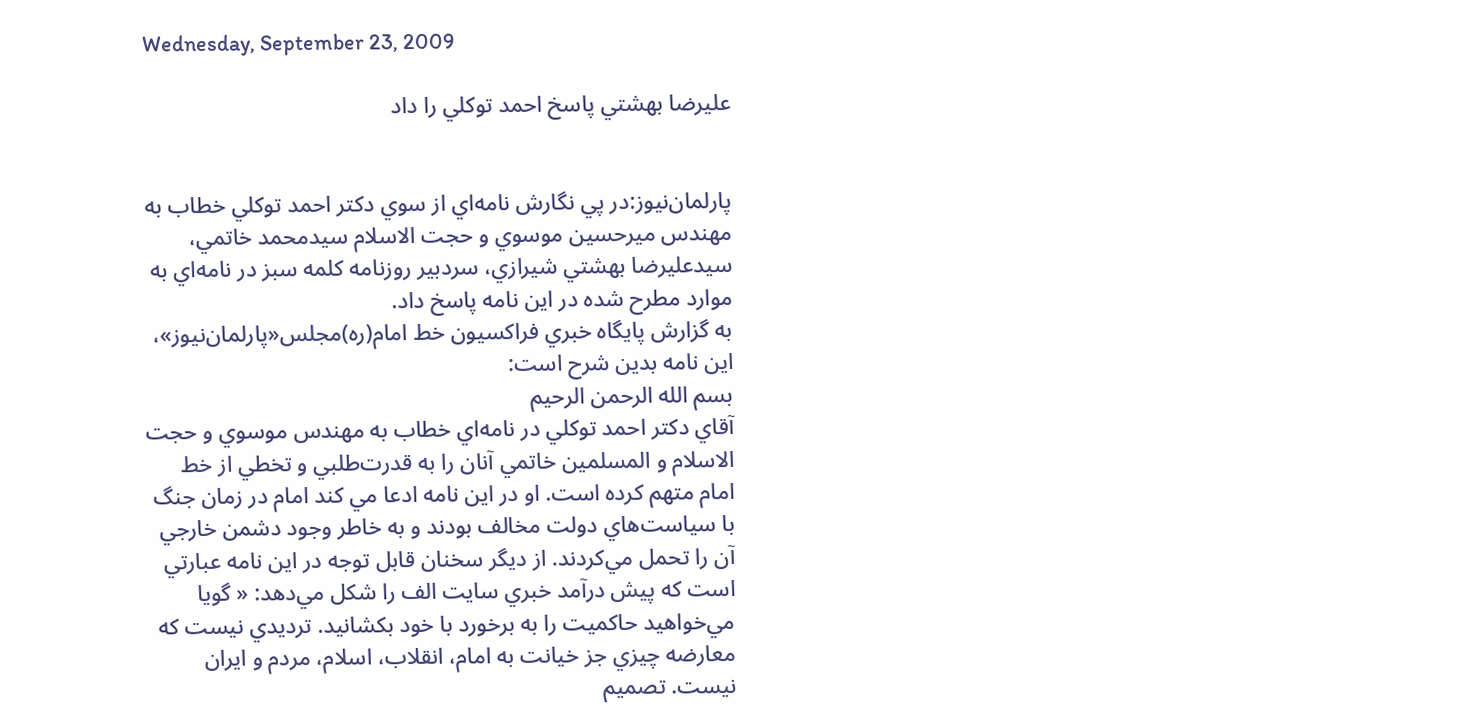Wednesday, September 23, 2009

عليرضا بهشتي پاسخ احمد توكلي را داد


پارلمان‌نيوز:در پي نگارش نامه‌اي از سوي دكتر احمد توكلي خطاب به مهندس ميرحسين موسوي و حجت الاسلام سيدمحمد خاتمي، سيدعليرضا بهشتي شيرازي، سردبير روزنامه كلمه سبز در نامه‌اي به موارد مطرح شده در اين نامه پاسخ داد.
به گزارش پايگاه خبري فراكسيون خط امام(ره)مجلس«پارلمان‌نيوز»، اين نامه بدين شرح است:
بسم الله الرحمن الرحيم
آقاي دكتر احمد توكلي در نامه‌اي خطاب به مهندس موسوي و حجت الاسلام و المسلمين خاتمي آنان را به قدرت‌طلبي و تخطي از خط امام متهم كرده است. او در اين نامه ادعا مي كند امام در زمان جنگ با سياست‌هاي دولت مخالف بودند و به خاطر وجود دشمن خارجي آن را تحمل مي‌كردند. از ديگر سخنان قابل توجه در اين نامه عبارتي است كه پيش درآمد خبري سايت الف را شكل مي‌دهد: « گويا مي‌خواهيد حاكميت را به برخورد با خود بكشانيد. ترديدي نيست كه معارضه چيزي جز خيانت به امام، انقلاب، اسلام، مردم و ايران نيست. تصميم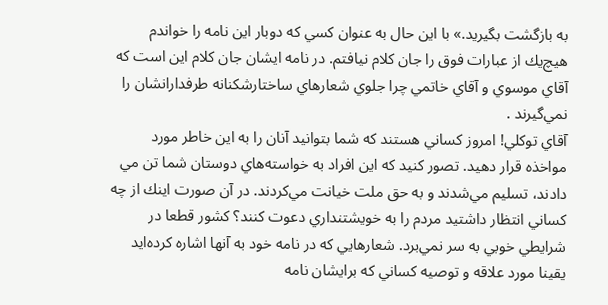به بازگشت بگيريد.» با اين حال به عنوان كسي كه دوبار اين نامه را خواندم هيچ‌يك از عبارات فوق را جان كلام نيافتم. در نامه ايشان جان كلام اين است كه آقاي موسوي و آقاي خاتمي چرا جلوي شعارهاي ساختارشكنانه طرفدارانشان را نمي‌گيرند .
آقاي توكلي! امروز كساني هستند كه شما بتوانيد آنان را به اين خاطر مورد مواخذه قرار دهيد. تصور كنيد كه اين افراد به خواسته‌هاي دوستان شما تن مي دادند، تسليم مي‌شدند و به حق ملت خيانت مي‌كردند. در آن صورت اينك از چه كساني انتظار داشتيد مردم را به خويشتنداري دعوت كنند؟ كشور قطعا در شرايطي خوبي به سر نمي‌برد. شعارهايي كه در نامه خود به آنها اشاره كرده‌ايد يقينا مورد علاقه و توصيه كساني كه برايشان نامه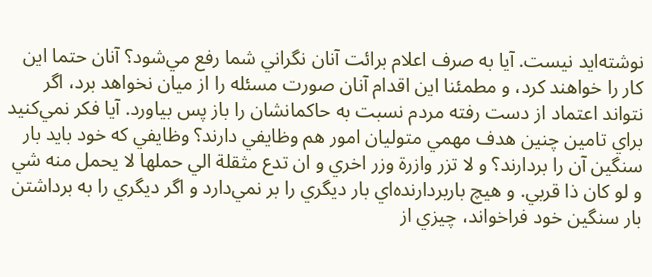نوشته‌ايد نيست. آيا به صرف اعلام برائت آنان نگراني شما رفع مي‌شود؟ آنان حتما اين كار را خواهند كرد، و مطمئنا اين اقدام آنان صورت مسئله را از ميان نخواهد برد، اگر نتواند اعتماد از دست رفته مردم نسبت به حاكمانشان را باز پس بياورد. آيا فكر نمي‌كنيد براي تامين چنين هدف مهمي متوليان امور هم وظايفي دارند؟ وظايفي كه خود بايد بار سنگين آن را بردارند؟ و لا تزر وازرة وزر اخري و ان تدع مثقلة الي حملها لا يحمل منه شي و لو كان ذا قربي. و هيچ باربردارنده‌اي بار ديگري را بر نمي‌دارد و اگر ديگري را به برداشتن بار سنگين خود فراخواند، چيزي از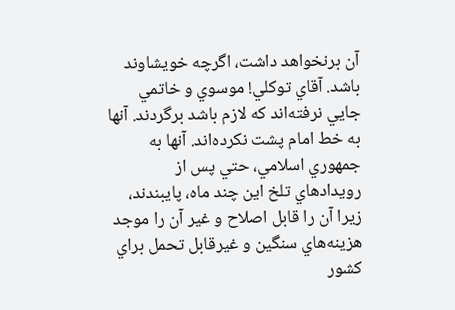آن برنخواهد داشت، اگرچه خويشاوند باشد. آقاي توكلي! موسوي و خاتمي جايي نرفته‌اند كه لازم باشد برگردند. آنها به خط امام پشت نكرده‌اند. آنها به جمهوري اسلامي، حتي پس از رويدادهاي تلخ اين چند ماه، پايبندند، زيرا آن را قابل اصلاح و غير آن را موجد هزينه‌هاي سنگين و غيرقابل تحمل براي كشور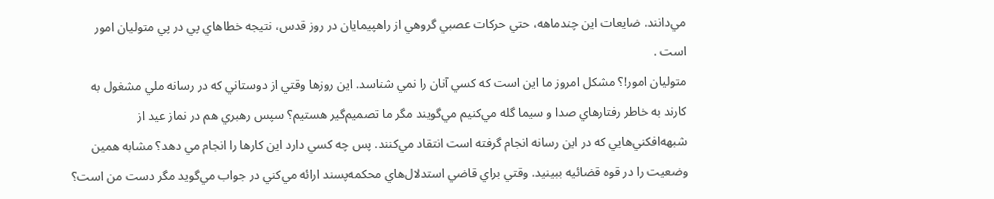مي‌دانند. ضايعات اين چندماهه، حتي حركات عصبي گروهي از راهپيمايان در روز قدس، نتيجه خطاهاي پي در پي متوليان امور است .
متوليان امور!؟ مشكل امروز ما اين است كه كسي آنان را نمي شناسد. اين روزها وقتي از دوستاني كه در رسانه ملي مشغول به كارند به خاطر رفتارهاي صدا و سيما گله مي‌كنيم مي‌گويند مگر ما تصميم‌گير هستيم؟ سپس رهبري هم در نماز عيد از شبهه‌افكني‌هايي كه در اين رسانه انجام گرفته است انتقاد مي‌كنند. پس چه كسي دارد اين كارها را انجام مي دهد؟ مشابه همين وضعيت را در قوه قضائيه ببينيد. وقتي براي قاضي استدلال‌هاي محكمه‌پسند ارائه مي‌كني در جواب مي‌گويد مگر دست من است؟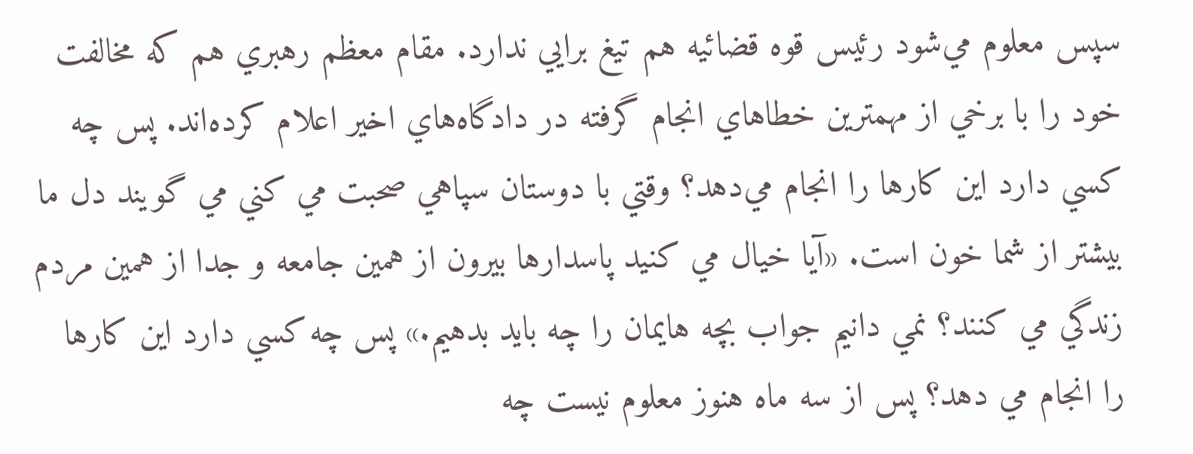سپس معلوم مي‌شود رئيس قوه قضائيه هم تيغ برايي ندارد. مقام معظم رهبري هم كه مخالفت خود را با برخي از مهمترين خطاهاي انجام گرفته در دادگاه‌هاي اخير اعلام كرده‌اند. پس چه كسي دارد اين كارها را انجام مي‌دهد؟ وقتي با دوستان سپاهي صحبت مي كني مي گويند دل ما بيشتر از شما خون است. «آيا خيال مي كنيد پاسدارها بيرون از همين جامعه و جدا از همين مردم زندگي مي كنند؟ نمي دانيم جواب بچه هايمان را چه بايد بدهيم.» پس چه كسي دارد اين كارها را انجام مي دهد؟ پس از سه ماه هنوز معلوم نيست چه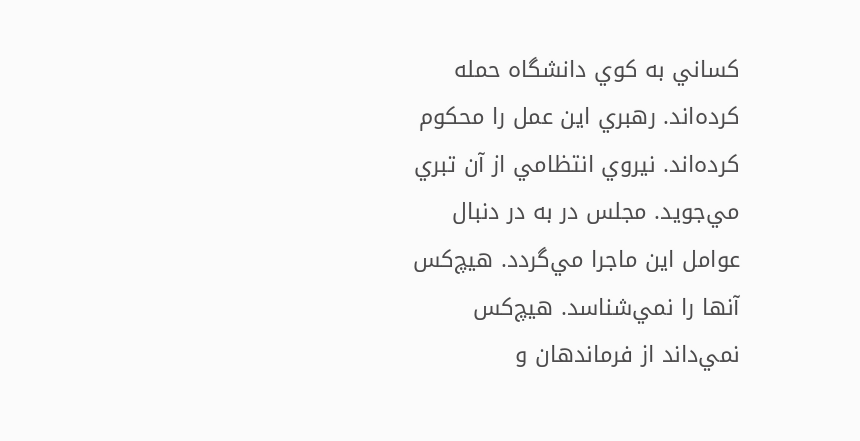كساني به كوي دانشگاه حمله كرده‌اند. رهبري اين عمل را محكوم كرده‌اند. نيروي انتظامي از آن تبري مي‌جويد. مجلس در به در دنبال عوامل اين ماجرا مي‌گردد. هيچ‌كس آنها را نمي‌شناسد. هيچ‌كس نمي‌داند از فرماندهان و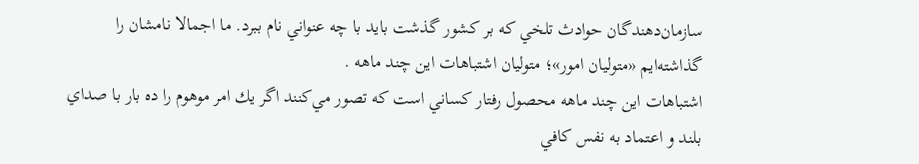سازمان‌دهندگان حوادث تلخي كه بر كشور گذشت بايد با چه عنواني نام ببرد. ما اجمالا نامشان را گذاشته‌ايم «متوليان امور»؛ متوليان اشتباهات اين چند ماهه .
اشتباهات اين چند ماهه محصول رفتار كساني است كه تصور مي‌كنند اگر يك امر موهوم را ده بار با صداي بلند و اعتماد به نفس كافي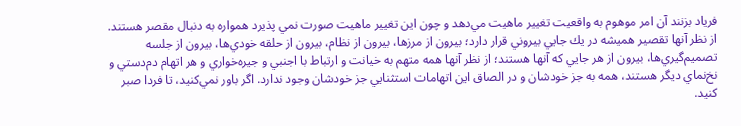فرياد بزنند آن امر موهوم به واقعيت تغيير ماهيت مي‌دهد و چون اين تغيير ماهيت صورت نمي پذيرد همواره به دنبال مقصر هستند. از نظر آنها تقصير هميشه در يك جايي بيروني قرار دارد؛ بيرون از مرزها، بيرون از نظام، بيرون از حلقه خودي‌ها، بيرون از جلسه تصميم‌گيري‌ها، بيرون از هر جايي كه آنها هستند؛ از نظر آنها همه متهم به خيانت و ارتباط با اجنبي و جيره‌خواري و هر اتهام دم‌دستي و نخ‌نماي ديگر هستند، همه به جز خودشان و در الصاق اين اتهامات استثنايي جز خودشان وجود ندارد. اگر باور نمي‌كنيد، تا فردا صبر كنيد.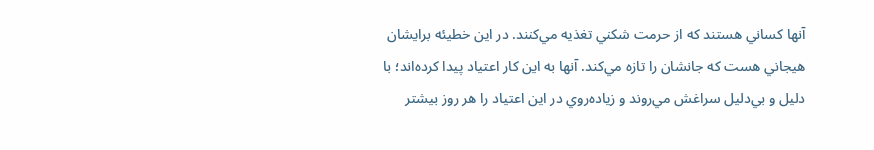آنها كساني هستند كه از حرمت شكني تغذيه مي‌كنند. در اين خطيئه برايشان هيجاني هست كه جانشان را تازه مي‌كند. آنها به اين كار اعتياد پيدا كرده‌‌اند؛ با دليل و بي‌دليل سراغش مي‌روند و زياده‌روي در اين اعتياد را هر روز بيشتر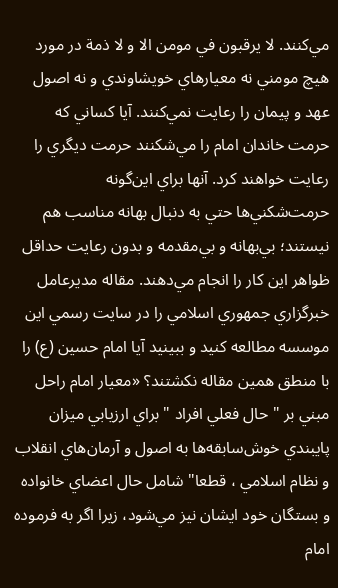مي‌كنند. لا يرقبون في مومن الا و لا ذمة در مورد هيچ مومني نه معيارهاي خويشاوندي و نه اصول عهد و پيمان را رعايت نمي‌كنند. آيا كساني كه حرمت خاندان امام را مي‌شكنند حرمت ديگري را رعايت خواهند كرد. آنها براي اين‌گونه حرمت‌شكني‌ها حتي به دنبال بهانه مناسب هم نيستند؛ بي‌بهانه و بي‌مقدمه و بدون رعايت حداقل ظواهر اين كار را انجام مي‌دهند. مقاله مديرعامل خبرگزاري جمهوري اسلامي را در سايت رسمي اين موسسه مطالعه كنيد و ببينيد آيا امام حسين (ع) را با منطق همين مقاله نكشتند؟ «معيار امام راحل مبني بر " حال فعلي افراد " براي ارزيابي ميزان پايبندي خوش‌سابقه‌ها به اصول و آرمان‌هاي انقلاب و نظام اسلامي ، قطعا" شامل حال اعضاي خانواده و بستگان خود ايشان نيز مي‌شود، زيرا اگر به فرموده امام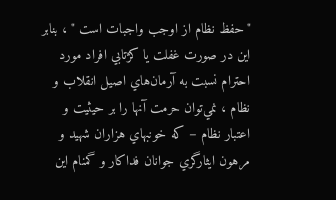"حفظ نظام از اوجب واجبات است " ، بنابر اين در صورت غفلت يا كژتابي افراد مورد احترام نسبت به آرمان‌هاي اصيل انقلاب و نظام ، نمي‌توان حرمت آنها را بر حيثيت و اعتبار نظام – كه خونبهاي هزاران شهيد و مرهون ايثارگري جوانان فداكار و گمنام اين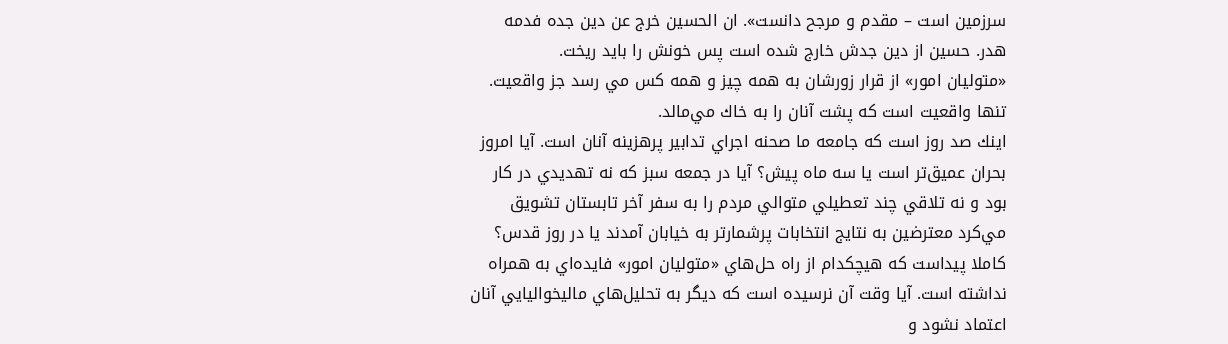سرزمين است – مقدم و مرجح دانست». ان الحسين خرج عن دين جده فدمه هدر. حسين از دين جدش خارج شده است پس خونش را بايد ريخت.
«متوليان امور» از قرار زورشان به همه چيز و همه كس مي رسد جز واقعيت. تنها واقعيت است كه پشت آنان را به خاك مي‌مالد.
اينك صد روز است كه جامعه ما صحنه اجراي تدابير پرهزينه آنان است. آيا امروز بحران عميق‌تر است يا سه ماه پيش؟ آيا در جمعه سبز كه نه تهديدي در كار بود و نه تلاقي چند تعطيلي متوالي مردم را به سفر آخر تابستان تشويق مي‌كرد معترضين به نتايج انتخابات پرشمارتر به خيابان آمدند يا در روز قدس؟ كاملا پيداست كه هيچكدام از راه حل‌هاي «متوليان امور» فايده‌اي به همراه نداشته است. آيا وقت آن نرسيده است كه ديگر به تحليل‌هاي ماليخواليايي آنان اعتماد نشود و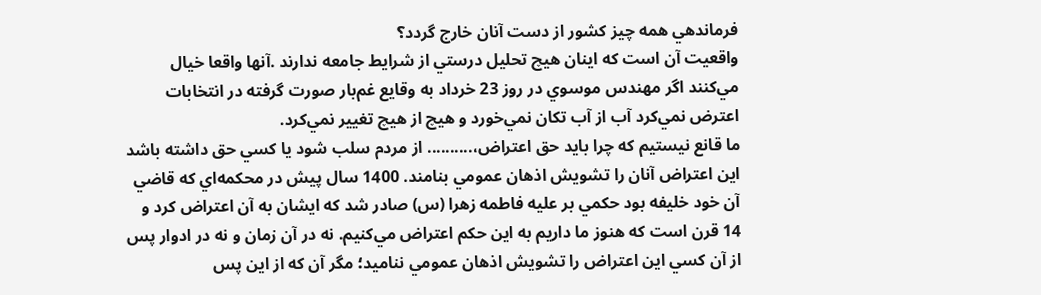فرماندهي همه چيز كشور از دست آنان خارج گردد؟
واقعيت آن است كه اينان هيچ تحليل درستي از شرايط جامعه ندارند .آنها واقعا خيال مي‌كنند اگر مهندس موسوي در روز 23 خرداد به وقايع غم‌بار صورت گرفته در انتخابات اعترض نمي‌كرد آب از آب تكان نمي‌خورد و هيچ از هيچ تغيير نمي‌كرد.
ما قانع نيستيم كه چرا بايد حق اعتراض،.......... از مردم سلب شود يا كسي حق داشته باشد اين اعتراض آنان را تشويش اذهان عمومي بنامند. 1400 سال پيش در محكمه‌اي كه قاضي آن خود خليفه بود حكمي بر عليه فاطمه زهرا (س) صادر شد كه ايشان به آن اعتراض كرد و 14 قرن است كه هنوز ما داريم به اين حكم اعتراض مي‌كنيم. نه در آن زمان و نه در ادوار پس از آن كسي اين اعتراض را تشويش اذهان عمومي نناميد؛ مگر آن كه از اين پس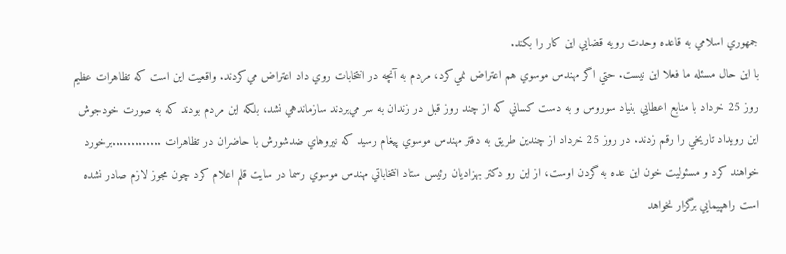جمهوري اسلامي به قاعده وحدت رويه قضايي اين كار را بكند.
با اين حال مسئله ما فعلا اين نيست. حتي اگر مهندس موسوي هم اعتراض نمي‌كرد، مردم به آنچه در انتخابات روي داد اعتراض مي‌كردند. واقعيت اين است كه تظاهرات عظيم روز 25 خرداد با منابع اعطايي بنياد سوروس و به دست كساني كه از چند روز قبل در زندان به سر مي‌بردند سازماندهي نشد، بلكه اين مردم بودند كه به صورت خودجوش اين رويداد تاريخي را رقم زدند. در روز 25 خرداد از چندين طريق به دفتر مهندس موسوي پيغام رسيد كه نيروهاي ضدشورش با حاضران در تظاهرات .............برخورد خواهند كرد و مسئوليت خون اين عده به گردن اوست، از اين رو دكتر بهزاديان رئيس ستاد انتخاباتي مهندس موسوي رسما در سايت قلم اعلام كرد چون مجوز لازم صادر نشده است راهپيمايي برگزار نخواهد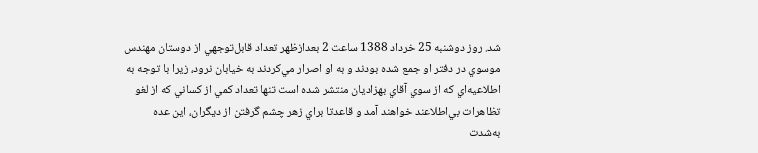شد. روز دوشنبه 25 خرداد 1388 ساعت 2 بعدازظهر تعداد قابل‌توجهي از دوستان مهندس موسوي در دفتر او جمع شده بودند و به او اصرار مي‌كردند به خيابان نرود، زيرا با توجه به اطلاعيه‌اي كه از سوي آقاي بهزاديان منتشر شده است تنها تعداد كمي از كساني كه از لغو تظاهرات بي‌اطلاعند خواهند آمد و قاعدتا براي زهر چشم گرفتن از ديگران، اين عده به‌شدت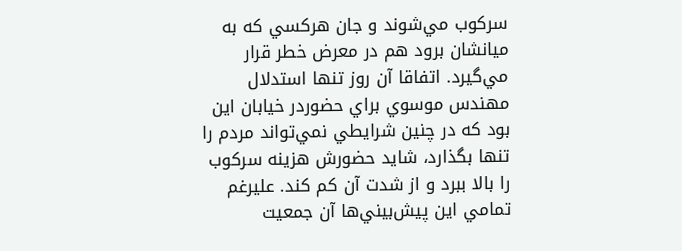سركوب مي‌شوند و جان هركسي كه به ميانشان برود هم در معرض خطر قرار مي‌گيرد. اتفاقا آن روز تنها استدلال مهندس موسوي براي حضوردر خيابان اين بود كه در چنين شرايطي نمي‌تواند مردم را تنها بگذارد، شايد حضورش هزينه سركوب را بالا ببرد و از شدت آن كم كند. عليرغم تمامي اين پيش‌بيني‌ها آن جمعيت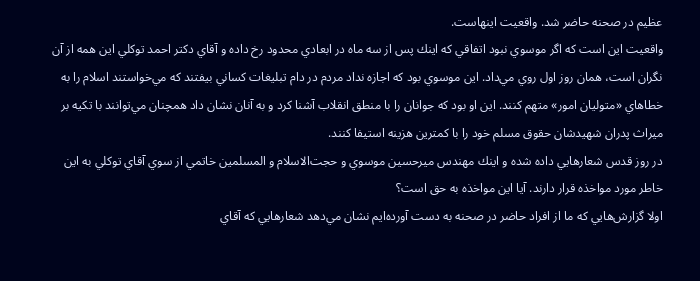عظيم در صحنه حاضر شد. واقعيت‌ اينهاست.
واقعيت اين است كه اگر موسوي نبود اتفاقي كه اينك پس از سه ماه در ابعادي محدود رخ داده و آقاي دكتر احمد توكلي اين همه از آن نگران است، همان روز اول روي مي‌داد. اين موسوي بود كه اجازه نداد مردم در دام تبليغات كساني بيفتند كه مي‌خواستند اسلام را به خطاهاي «متوليان امور» متهم كنند. اين او بود كه جوانان را با منطق انقلاب آشنا كرد و به آنان نشان داد همچنان مي‌توانند با تكيه بر ميراث پدران شهيدشان حقوق مسلم خود را با كمترين هزينه استيفا كنند.
در روز قدس شعارهايي داده شده و اينك مهندس ميرحسين موسوي و حجت‌الاسلام و المسلمين خاتمي از سوي آقاي توكلي به اين خاطر مورد مواخذه قرار دارند. آيا اين مواخذه به حق است؟
اولا گزارش‌هايي كه ما از افراد حاضر در صحنه به دست آورده‌ايم نشان مي‌دهد شعارهايي كه آقاي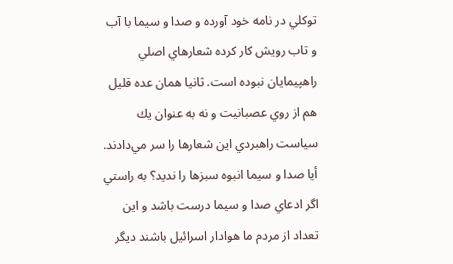توكلي در نامه خود آورده‌ و صدا و سيما با آب و تاب رويش كار كرده شعارهاي اصلي راهپيمايان نبوده است. ثانيا همان عده قليل هم از روي عصبانيت و نه به عنوان يك سياست راهبردي اين شعارها را سر مي‌دادند.
أيا صدا و سيما انبوه سبزها را نديد؟ به راستي اگر ادعاي صدا و سيما درست باشد و اين تعداد از مردم ما هوادار اسرائيل باشند ديگر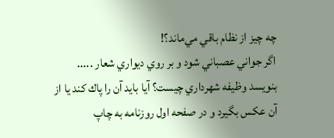چه چيز از نظام باقي مي‌ماند؟!
اگر جواني عصباني شود و بر روي ديواري شعار ..... بنويسد وظيفه شهرداري چيست؟ آيا بايد آن‌ را پاك كند يا از آن عكس بگيرد و در صفحه اول روزنامه به چاپ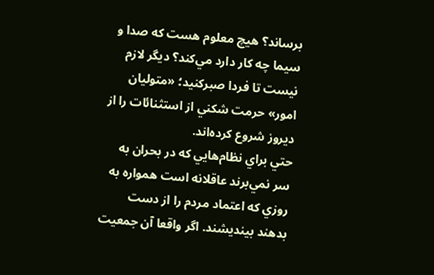برساند؟ هيچ معلوم هست كه صدا و سيما چه كار دارد مي‌كند؟ ديگر لازم نيست تا فردا صبركنيد؛ «متوليان امور» حرمت شكني از استثنائات را از ديروز شروع كرده‌اند.
حتي براي نظام‌هايي كه در بحران به سر نمي‌برند عاقلانه است همواره به روزي كه اعتماد مردم را از دست بدهند بينديشند. اگر واقعا آن جمعيت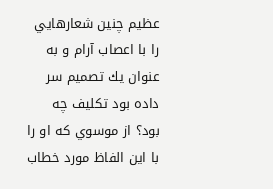عظيم چنين شعارهايي را با اعصاب آرام و به عنوان يك تصميم سر داده بود تكليف چه بود؟ از موسوي كه او را با اين الفاظ مورد خطاب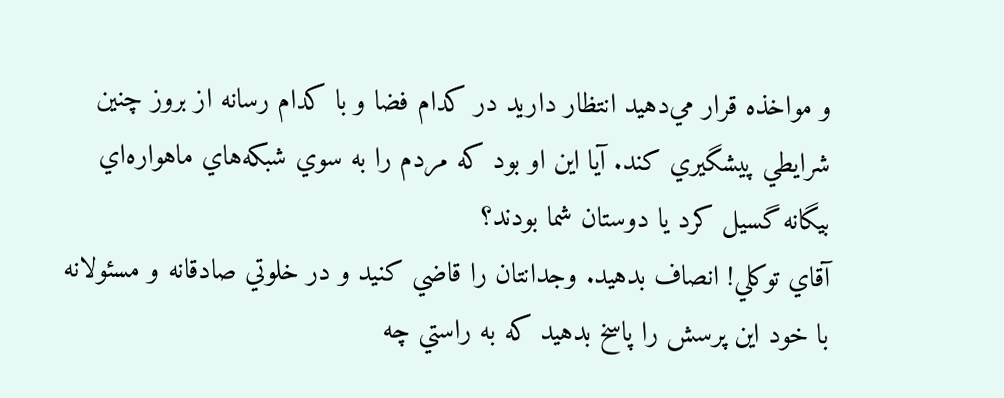و مواخذه قرار مي‌دهيد انتظار داريد در كدام فضا و با كدام رسانه از بروز چنين شرايطي پيشگيري كند. آيا اين او بود كه مردم را به سوي شبكه‌هاي ماهواره‌اي بيگانه گسيل كرد يا دوستان شما بودند؟
آقاي توكلي! انصاف بدهيد. وجدانتان را قاضي كنيد و در خلوتي صادقانه و مسئولانه با خود اين پرسش را پاسخ بدهيد كه به راستي چه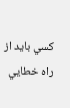كسي بايد از راه خطايي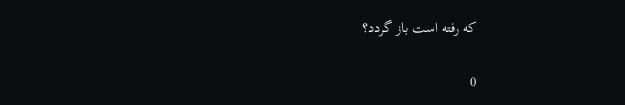كه رفته است باز گردد؟

0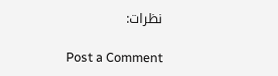نظرات:

Post a Comment